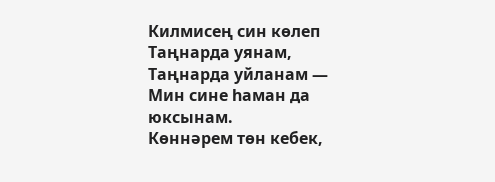Килмисең син көлеп
Таңнарда уянам,
Таңнарда уйланам —
Мин сине һаман да юксынам.
Көннәрем төн кебек,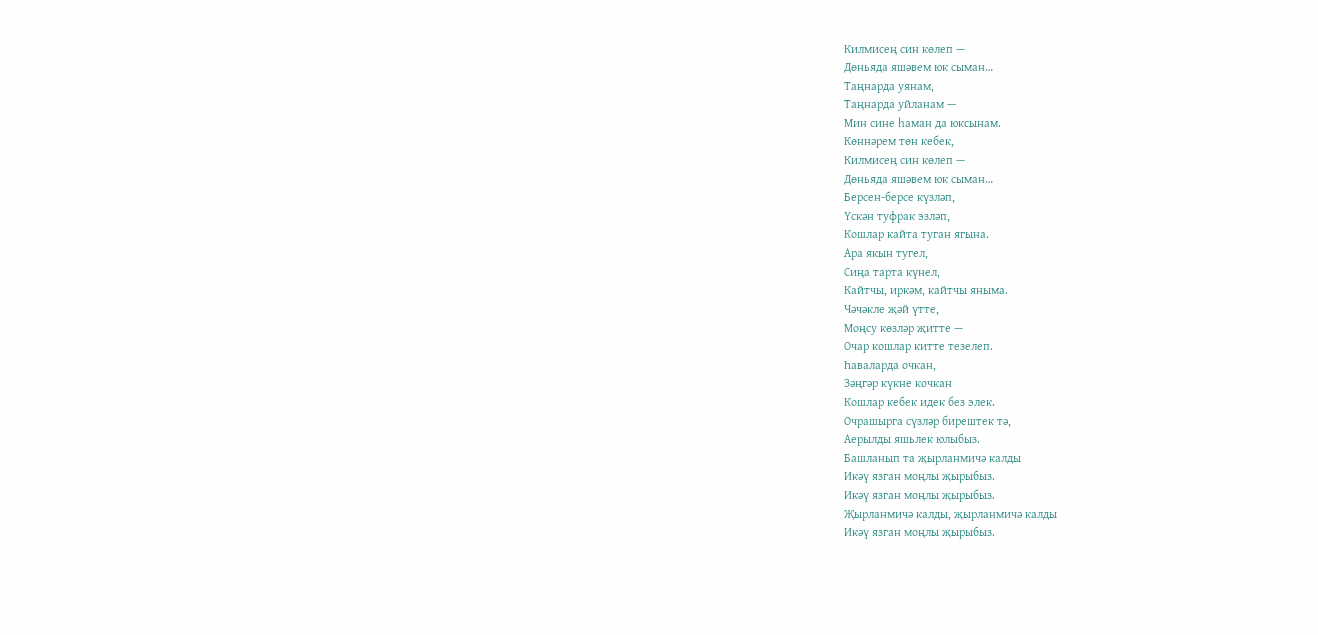Килмисең син көлеп —
Дөньяда яшәвем юк сыман…
Таңнарда уянам,
Таңнарда уйланам —
Мин сине һаман да юксынам.
Көннәрем төн кебек,
Килмисең син көлеп —
Дөньяда яшәвем юк сыман…
Берсен-берсе күзләп,
Үскән туфрак эзләп,
Кошлар кайта туган ягына.
Ара якын тугел,
Сиңа тарта күнел,
Кайтчы, иркәм, кайтчы яныма.
Чәчәкле җәй үтте,
Моңсу көзләр җитте —
Очар кошлар китте тезелеп.
Һаваларда очкан,
Зәңгәр күкне кочкан
Кошлар кебек идек без элек.
Очрашырга сүзләр бирештек тә,
Аерылды яшьлек юлыбыз.
Башланып та җырланмичә калды
Икәү язган моңлы җырыбыз.
Икәү язган моңлы җырыбыз.
Җырланмичә калды, җырланмичә калды
Икәү язган моңлы җырыбыз.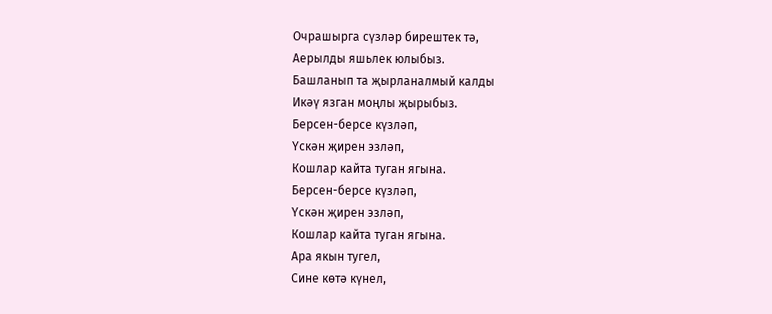Очрашырга сүзләр бирештек тә,
Аерылды яшьлек юлыбыз.
Башланып та җырланалмый калды
Икәү язган моңлы җырыбыз.
Берсен-берсе күзләп,
Үскән җирен эзләп,
Кошлар кайта туган ягына.
Берсен-берсе күзләп,
Үскән җирен эзләп,
Кошлар кайта туган ягына.
Ара якын тугел,
Сине көтә күнел,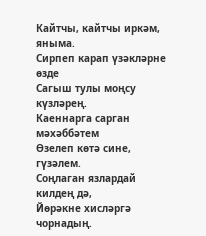Кайтчы, кайтчы иркәм, яныма.
Сирпеп карап үзәкләрне өзде
Сагыш тулы моңсу күзләрең.
Каеннарга сарган мәхәббәтем
Өзелеп көтә сине, гүзәлем.
Соңлаган язлардай килдең дә,
Йөрәкне хисләргә чорнадың.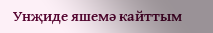Унҗиде яшемә кайттым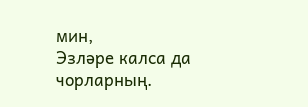мин,
Эзләре калса да чорларның.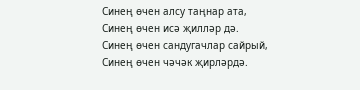Синең өчен алсу таңнар ата,
Синең өчен исә җилләр дә.
Синең өчен сандугачлар сайрый,
Синең өчен чәчәк җирләрдә.